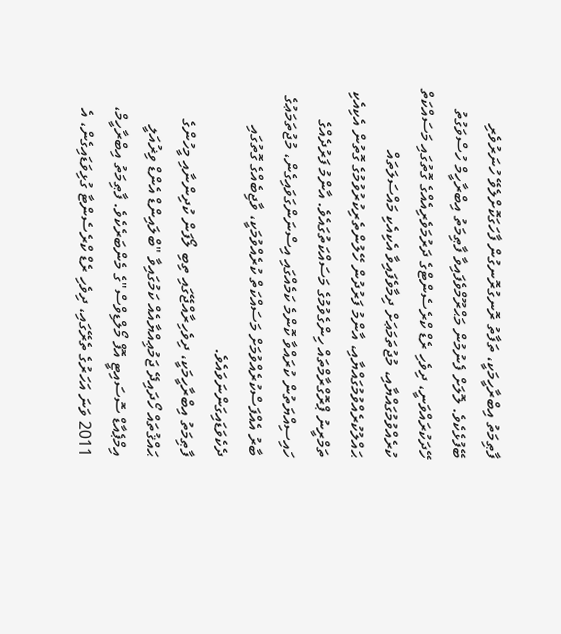ފާޠިމަތު އިބްރާހީމަކީ، ތަފާތު ރޮނގުރޮނގުން ފާހަގަކޮށްލެވޭ ހުނަރުވެރި ބޭފުޅެކެވެ. ލޮލަށް ފެނުމުން މަޙްރޫމްވެފައިވާ ފާޠިމަތު އިބްރާހީމް ހުސްވަގުތު ހޭދަކުރައްވަނީ، ދިވެހި ރެޑް ކްރެސެންޓްގެ ދަރުމަވެރިއެއްގެ ގޮތުގައި މަސައްކަތް ކުރެއްވުމުގައްޔާއި، މުޖުތަމަޢަށް ދިމާވެފައިވާ އެކިއެކި މައްސަލަތައް ޙައްލުކުރެއްވުމުގައްޔާއި، އާންމު ފަރުދުން ހޭލުންތެރިކުރުވުމުގެ ގޮތުން އެކިއެކި ތަމްރީނު ޕްރޮގްރާމްތައް ހިންގެވުމުގެ މަސައްކަތުގައެވެ. އާންމު ފަރުދެއްގެ ހައިސިއްޔަތުން ކުރައްވާ ކޮންމެ ކަމެއްގައި އިސްނަންގަވައިގެން، މުޖުތަމަޢުގެ ބާރު އެއްފަސްކުރެއްވުމަށް މަސައްކަތް ކުރެއްވުމަކީ، ވާޖިބެއްގެ ގޮތުގައި ދެކެވަޑައިގަންނަވައެވެ.
ފާޠިމަތު އިބްރާހީމަކީ، ދިވެހިރާއްޖޭގައި ތިބި ލޯފަން ކުދިންނާއި މީހުންގެ ޙައްޤުތައް ހޯދައިދޭ ޖަމުޢިއްޔާއެއް ކަމުގައިވާ "ބްލައިންޑް އެންޑް ވިޜުއަލީ އިމްޕެއާޑް ސޮސައިޓީ އޮފް މޯލްޑިވްސް"ގެ މެންބަރެކެވެ. ފާޠިމަތު އިބްރާހީމް، 2011 ވަނަ އަހަރުގެ ތެރޭގައި، ދިވެހި ރެޑް ކްރެސެންޓާ ގުޅިވަޑައިގެން، އެ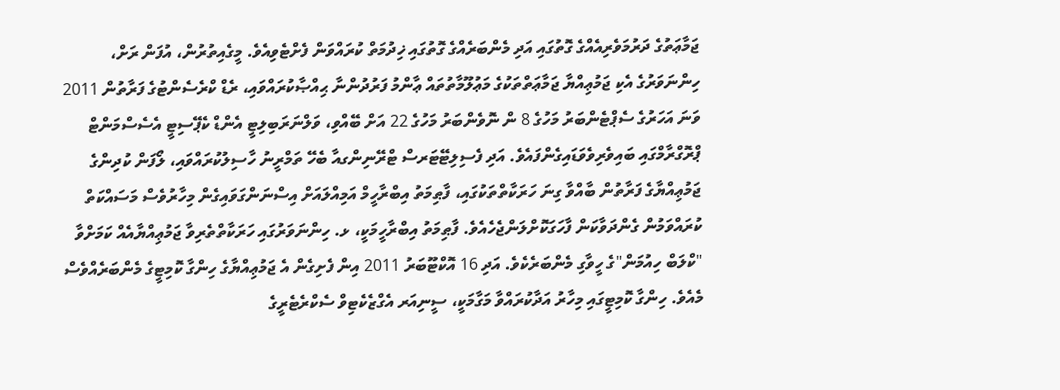ޖަމާޢަތުގެ ދަރުމަވެރިއެއްގެ ގޮތުގައި އަދި މެންބަރެއްގެ ގޮތުގައި ޚިދުމަތް ކުރައްވަން ފެށްޓެވިއެވެ. މީގެއިތުރުން، އުފަން ރަށް، ހިންނަވަރުގެ އެކި ޖަމުޢިއްޔާ ޖަމާޢަތްތަކުގެ މަޢުލޫމާތުތައް ޢާންމު ފަރުދުންނާ ޙިއްޞާކުރައްވައި، ރެޑް ކްރެސެންޓުގެ ފަރާތުން 2011 ވަނަ އަހަރުގެ ސެޕްޓެންބަރު މަހުގެ 8 ން ނޮވެންބަރު މަހުގެ 22 އަށް ބޭއްވި، ވަލްނަރަބިލިޓީ އެންޑް ކެޕޭސިޓީ އެސެސްމަންޓް ޕްރޮގްރާމްގައި ބައިވެރިވެވަޑައިގެންފައެވެ. އަދި ފެސިލިޓޭޓަރސް ޓްރޭނިންގއާ ބެހޭ ތަމްރީނު ހާސިލުކުރައްވައި، ލޯފަން ކުދިންގެ ޖަމުޢިއްޔާގެ ފަރާތުން ބާއްވާ ގިނަ ހަރަކާތްތަކުގައި، ފާޠިމަތު އިބްރާހީމް އަމިއްލައަށް އިސްނަންގަވައިގެން މިހާރުވެސް މަސައްކަތް ކުރައްވަމުން ގެންދަވާކަން ފާހަގަކޮށްލަންޖެހެއެވެ. ފާޠިމަތު އިބްރާހީމަކީ، ޅ. ހިންނަވަރުގައި ހަރަކާތްތެރިވާ ޖަމުޢިއްޔާއެއް ކަމަށްވާ "ކްލަބް ހިއުމަން"ގެ ހީވާގި މެންބަރެކެވެ. އަދި 16 އޮކްޓޫބަރު 2011 އިން ފެށިގެން އެ ޖަމުޢިއްޔާގެ ހިންގާ ކޮމިޓީގެ މެންބަރެއްވެސް މެއެވެ. ހިންގާ ކޮމިޓީގައި މިހާރު އަދާކުރައްވާ މަގާމަކީ، ސީނިއަރ އެގްޒެކެޓިވް ސެކްރެޓެރީގެ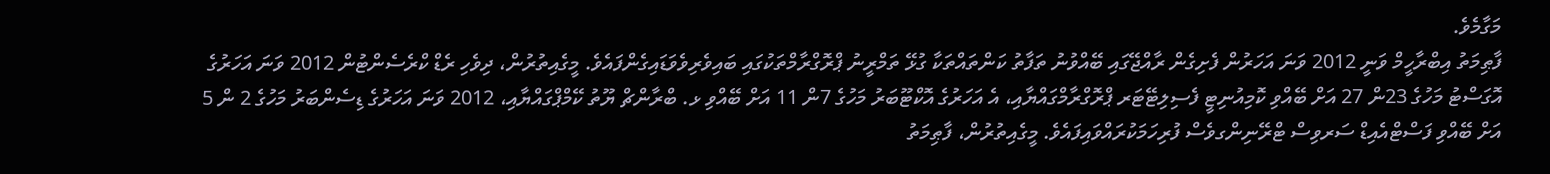މަގާމެވެ.
ފާޠިމަތު އިބްރާހީމް ވަނީ 2012 ވަނަ އަހަރުން ފެށިގެން ރާއްޖޭގައި ބޭއްވުނު ތަފާތު ކަންތައްތަކާ ގުޅޭ ތަމްރީނު ޕްރޮގްރާމްތަކުގައި ބައިވެރިވެވަޑައިގެންފައެވެ. މީގެއިތުރުން، ދިވެހި ރެޑް ކްރެސެންޓުން 2012 ވަނަ އަހަރުގެ އޮގަސްޓު މަހުގެ 23ން 27 އަށް ބޭއްވި ކޮމިއުނިޓީ ފެސިލިޓޭޓަރ ޕްރޮގްރާމްގައްޔާއި، އެ އަހަރުގެ އޮކްޓޫބަރު މަހުގެ 7ން 11 އަށް ބޭއްވި ޅ. ބްރާންޗް ޔޫތު ކޭމްޕްގައްޔާއި، 2012 ވަނަ އަހަރުގެ ޑިސެންބަރު މަހުގެ 2 ން 5 އަށް ބޭއްވި ފަސްޓްއެއިޑް ސަރވިސް ޓްރޭނިންގވެސް ފުރިހަމަކުރައްވައިފައެވެ. މީގެއިތުރުން، ފާޠިމަތު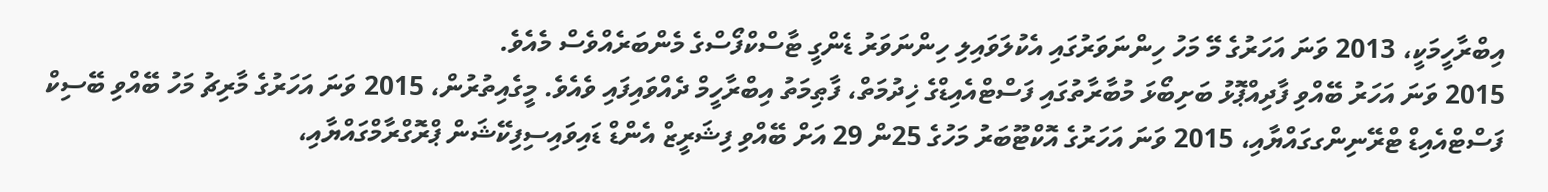އިބްރާހީމަކީ، 2013 ވަނަ އަހަރުގެ މޭ މަހު ހިންނަވަރުގައި އެކުލަވައިލި ހިންނަވަރު ޑެންގީ ޓާސްކްފޯސްގެ މެންބަރެއްވެސް މެއެވެ.
2015 ވަނަ އަހަރު ބޭއްވި ފާދިއްޕޮޅު ބަށިބޯޅަ މުބާރާތުގައި ފަސްޓްއެއިޑްގެ ޚިދުމަތް، ފާޠިމަތު އިބްރާހީމް ދެއްވައިފައި ވެއެވެ. މީގެއިތުރުން، 2015 ވަނަ އަހަރުގެ މާރިޗު މަހު ބޭއްވި ބޭސިކް ފަސްޓްއެއިޑް ޓްރޭނިންގގައްޔާއި، 2015 ވަނަ އަހަރުގެ އޮކްޓޫބަރު މަހުގެ 25ން 29 އަށް ބޭއްވި ފިޝަރީޒް އެންޑް ޑައިވައިސިފިކޭޝަން ޕްރޮގްރާމްގައްޔާއި،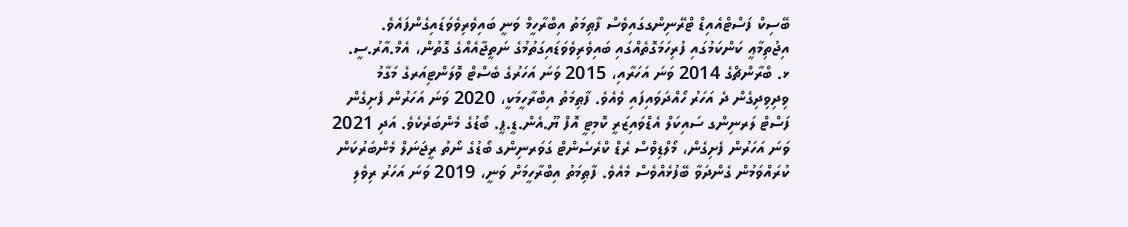ބޭސިކް ފަސްޓްއެއިޑް ޓްރޭނިންގގައިވެސް ފާޠިމަތު އިބްރާހީމް ވަނީ ބައިވެރިވެވަޑައިގެންފައެވެ.
އިޖުތިމާޢީ ކަންކަމުގައި ފުރިހަމަގޮތެއްގައި ބައިވެރިވެވަޑައިގަތުމުގެ ނަތީޖާއެއްގެ ގޮތުން، އެމް.އާރު.ސީ. ޅ. ބްރާންޗްގެ 2014 ވަނަ އަހަރާއި، 2015 ވަނަ އަހަރުގެ ބެސްޓް ވޮލަންޓިއަރގެ މަގާމު ވިދިވިދިގެން ދެ އަހަރު ހޯއްދަވައިފައި ވެއެވެ. ފާޠިމަތު އިބްރާހީމަކީ، 2020 ވަނަ އަހަރުން ފެށިގެން ފަސްޓް ލަރނިންގ ސައިކަލް އެޑްވައިޒަރީ ކޮމިޓީ އޮފް ޔޫ.އެން.ޑީ.ޕީ. ބޯޑުގެ މެންބަރެކެވެ. އަދި 2021 ވަނަ އަހަރުން ފެށިގެން، މޯލްޑިވްސް ރެޑް ކްރެސެންޓް ގަވަރނިންގ ބޯޑުގެ ނޯތު ރީޖަނަލް މެންބަރުކަން ކުރައްވަމުން ގެންދަވާ ބޭފުޅެއްވެސް މެއެވެ. ފާޠިމަތު އިބްރާހީމަށް ވަނީ، 2019 ވަނަ އަހަރު ރިވެލި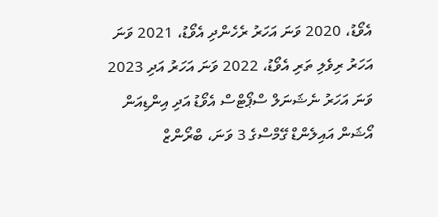އެވޯޑު، 2020 ވަނަ އަހަރު ރެހެންދި އެވޯޑު، 2021 ވަނަ އަހަރު ރިވެލި ތަރި އެވޯޑު، 2022 ވަނަ އަހަރު އަދި 2023 ވަނަ އަހަރު ނެޝަނަލް ސްޕޯޓްސް އެވޯޑު އަދި އިންޑިއަން އޯޝަން އައިލެންޑް ގޭމްސްގެ 3 ވަނަ، ބްރޯންޒް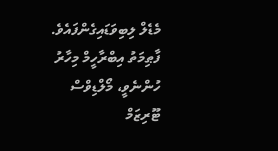މެޑެލް ލިބިވަޑައިގެންފައެވެ.
ފާޠިމަތު އިބްރާހީމް މިހާރު ހުންނެވީ، މޯލްޑިވްސް ޓޫރިޒަމް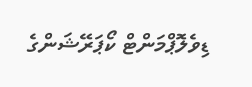ޑިވެލޮޕްމަންޓް ކޯޕަރޭޝަންގެ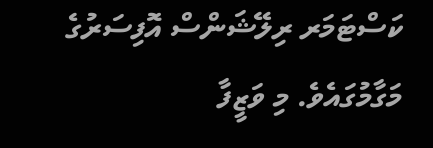ކަސްޓަމަރ ރިލޭޝަންސް އޮފިސަރުގެ މަގާމުގައެވެ. މި ވަޒީފާ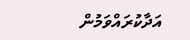އަދާކުރައްވަމުން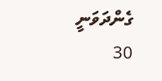ގެންދަވަނީ 30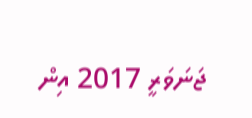ޖަނަވަރީ 2017 އިން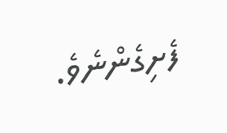ފެށިގެންނެވެ.